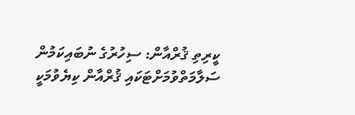ކީރިތި ޤުރްއާން: ސިހުރުގެ ނުބައިކަމުން ސަލާމަތްވުމަށްޓަކައި ޤުރްއާން ކިޔެވުމަކީ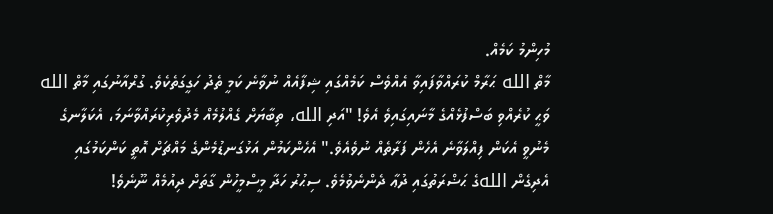މުހިންމު ކަމެއް.
މާތް الله ޙަރާމް ކުރައްވާފައިވާ އެއްވެސް ކަމެއްގައި ޝިފާއެއް ނުވާނެ ކަމީ ތެދު ހަގީގަތެކެވެ. ގުރްއާނުގައި މާތް الله ވަޙީ ކުރެއްވި ބަސްފުޅެއްގެ މާނައިގައިވެ އެވެ! "އަދި الله، ތިބާޔަށް ގެއްލުމެއް މެދުވެރިކުރައްވާނަމަ، އެކަލާނގެ މެނުވީ އެކަން ފިއްލަވާނެ އެހެން ފަރާތެއް ނުވެއެވެ." އެހެންކަމުން އަޅުގަނޑުމެންގެ މައްޗަށް އޮތީ ކަންކަމުގައި އެދިގެން اللهގެ ޙަޟްރަތުގައި ދުޢާ ދެންނެވުމެވެ. ސިޙުރު ހަދާ މީސްމީހުން ގާތަށް ދިއުމެއް ނޫނެވެ!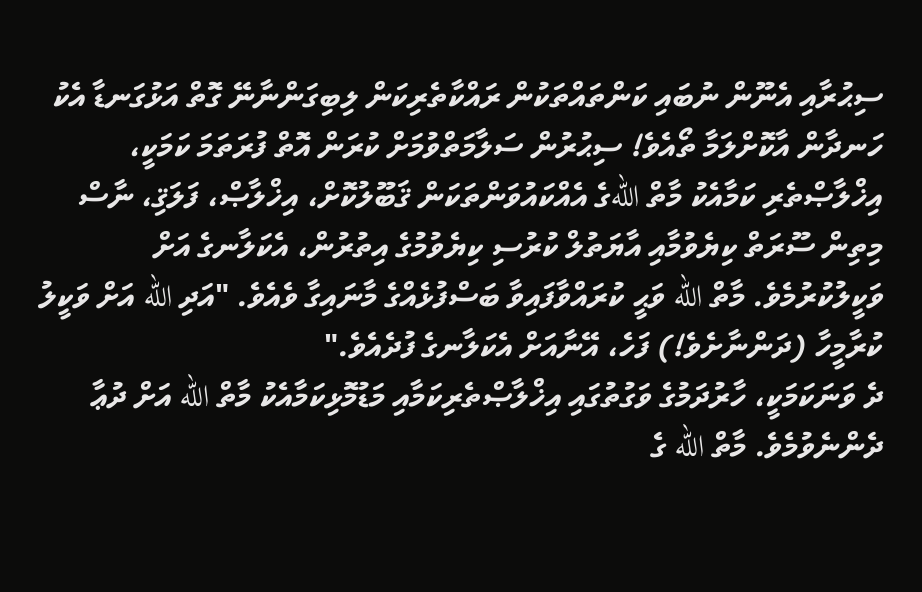ސިޙުރާއި އެނޫން ނުބައި ކަންތައްތަކުން ރައްކާތެރިކަން ލިބިގަންނާނޭ ގޮތް އަޅުގަނޑާ އެކު ހަނދާން އާކޮށްލަމާ ތޯއެވެ! ސިޙުރުން ސަލާމަތްވުމަށް ކުރަން އޮތް ފުރަތަމަ ކަމަކީ، އިޚްލާޞްތެރި ކަމާއެކު މާތް اللهގެ އެއްކައުވަންތަކަން ޤަބޫލުކޮށް، އިޚްލާޞް، ފަލަޤި، ނާސް މިތިން ސޫރަތް ކިޔެވުމާއި އާޔަތުލް ކުރުސި ކިޔެވުމުގެ އިތުރުން، އެކަލާނގެ އަށް ވަކީލުކުރުމެވެ. މާތް الله ވަޙީ ކުރައްވާފައިވާ ބަސްފުޅެއްގެ މާނައިގާ ވެއެވެ. "އަދި الله އަށް ވަކީލު ކުރާމީހާ (ދަންނާށެވެ!) ފަހެ، އޭނާއަށް އެކަލާނގެ ފުދެއެވެ."
ދެ ވަނަކަމަކީ، ހާރުދަމުގެ ވަގުތުގައި އިޚްލާޞްތެރިކަމާއި މަޑުމޮޅިކަމާއެކު މާތް الله އަށް ދުޢާ ދެންނެވުމެވެ. މާތް الله ގެ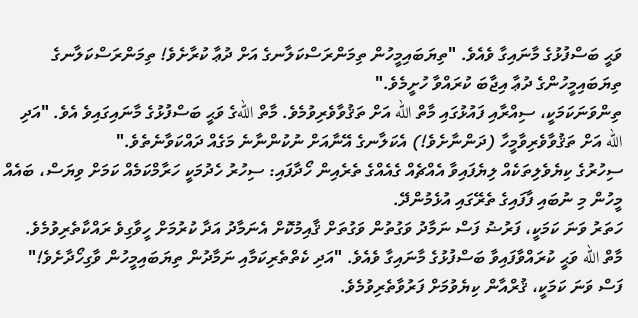ވަޙީ ބަސްފުޅުގެ މާނައިގާ ވެއެވެ. "ތިޔަބައިމީހުން ތިމަންރަސްކަލާނގެ އަށް ދުޢާ ކުރާށެވެ! ތިމަންރަސްކަލާނގެ ތިޔަބައިމީހުންގެ ދުޢާ އިޖާބަ ކުރައްވާ ހުށީމެވެ."
ތިންވަނަކަމަކީ، ސިއްރާއި ފައުޅުގައި މާތް الله އަށް ތަޤުވާވެރިވުމެވެ. މާތް اللهގެ ވަޙީ ބަސްފުޅުގެ މާނައިގައިވެ އެވެ. "އަދި الله އަށް ތަޤުވާވެރިވާމީހާ (ދަންނާށެވެ!) އެކަލާނގެ އޭނާއަށް ނުކުންނާނެ މަގެއް ދައްކަވާނެތެވެ."
ސިހުރުގެ ކިޔެވެލިތަކެއް ލިޔެފައިވާ އެއްޗެއް ގެއެއްގެ ތެރެއިން ހޯދާފައި: ސިހުރު ހެދުމަކީ ހަރާމްކަމެއް ކަމަށް ވިޔަސް، ބައެއް މީހުން މި ނުބައި ފާފައިގެ ތެރޭގައި އުޅެމުންދޭ.
ހަތަރު ވަނަ ކަމަކީ، ފަރުޟު ފަސް ނަމާދު ވަގުތުން ވަގުތަށް ޤާއިމުކޮށް އެނަމާދު އަދާ ކުރުމަށް ހީވާގިވެ ރައްކާތެރިވުމެވެ. މާތް الله ވަޙީ ކުރައްވާފައިވާ ބަސްފުޅުގެ މާނައިގާ ވެއެވެ. "އަދި ކެތްތެރިކަމާއި ނަމާދުން ތިޔަބައިމީހުން ވާގިހޯދާށެވެ!"
ފަސް ވަނަ ކަމަކީ، ޤުރްއާން ކިޔެވުމަށް ފަރުވާތެރިވުމެވެ.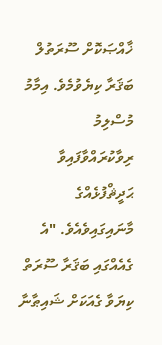ޚާއްޞަކޮށް ސޫރަތުލް ބަޤަރާ ކިޔެވުމެވެ. އިމާމު މުސްލިމު ރިވާކުރައްވާފައިވާ ޙަދީޘްފުޅެއްގެ މާނައިގައިވެއެވެ. "އެ ގެއެއްގައި ބަޤަރާ ސޫރަތް ކިޔަވާ ގެއަކަށް ޝައިޠާނާ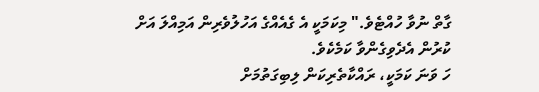ގާތް ނުވާ ހުއްޓެވެ." މިކަމަކީ އެ ގެއެއްގެ އަހުލުވެރިން އަމިއްލަ އަށް ކުރުން އެދެވިގެންވާ ކަމެކެވެ.
ހަ ވަނަ ކަމަކީ، ރައްކާތެރިކަން ލިބިގަތުމަށް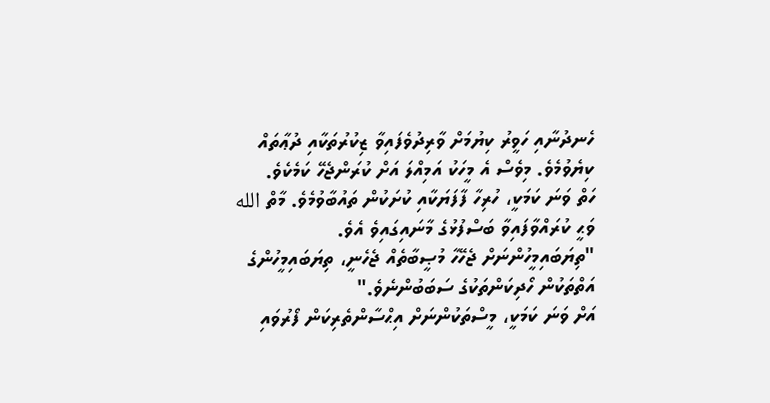ހެނދުނާއި ހަވީރު ކިޔުމަށް ވާރިދުވެފައިވާ ޒިކުރުތަކާއި ދުޢާތައް ކިޔެވުމެވެ. މިވެސް އެ މީހަކު އަމިއްލަ އަށް ކުރަންޖެހޭ ކަމެކެވެ.
ހަތް ވަނަ ކަމަކީ، ހުރިހާ ފާފަޔަކާއި ކުށަކުން ތައުބާވުމެވެ. މާތް الله ވަޙީ ކުރައްވާފައިވާ ބަސްފުޅުގެ މާނައިގައިވެ އެވެ. "ތިޔަބައިމީހުންނަށް ޖެހޭހާ މުޞީބާތެއް ޖެހެނީ، ތިޔަބައިމީހުންގެ އަތްތަކުން ހޯދިކަންތަކުގެ ސަބަބުންނެވެ."
އަށް ވަނަ ކަމަކީ، މީސްތަކުންނަށް އިޙްސާންތެރިކަން ފޯރުވައި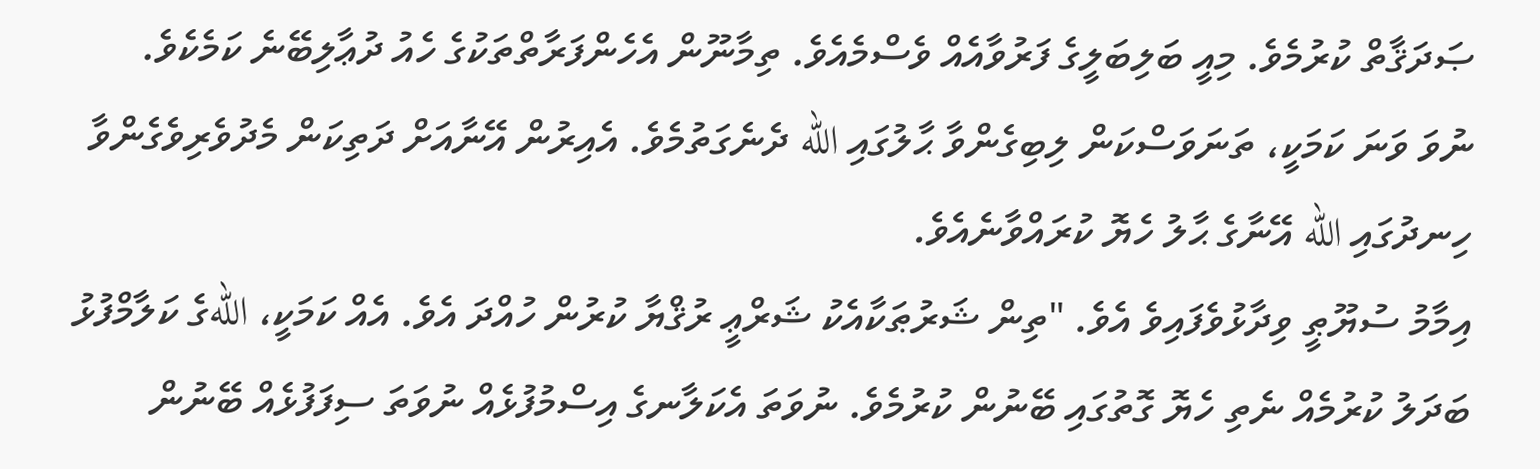ޞަދަޤާތް ކުރުމެވެ. މިއީ ބަލިބަލީގެ ފަރުވާއެއް ވެސްމެއެވެ. ތިމާނޫން އެހެންފަރާތްތަކުގެ ހެއު ދުޢާލިބޭނެ ކަމެކެވެ.
ނުވަ ވަނަ ކަމަކީ، ތަނަވަސްކަން ލިބިގެންވާ ޙާލުގައި الله ދެނެގަތުމެވެ. އެއިރުން އޭނާއަށް ދަތިކަން މެދުވެރިވެގެންވާ ހިނދުގައި الله އޭނާގެ ޙާލު ހެޔޮ ކުރައްވާނެއެވެ.
އިމާމު ސުޔޫޠީ ވިދާޅުވެފައިވެ އެވެ. "ތިން ޝަރުޠަކާއެކު ޝަރްޢީ ރުޤްޔާ ކުރުން ހުއްދަ އެވެ. އެއް ކަމަކީ، اللهގެ ކަލާމްފުޅު ބަދަލު ކުރުމެއް ނެތި ހެޔޮ ގޮތުގައި ބޭނުން ކުރުމެވެ. ނުވަތަ އެކަލާނގެ އިސްމުފުޅެއް ނުވަތަ ސިފަފުޅެއް ބޭނުން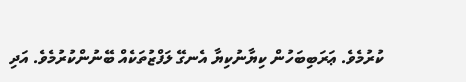ކުރުމެވެ. ޢަރަބިބަހުން ކިޔާނުކިޔާ އެނގޭ ލަފްޒުތަކެއް ބޭނުންކުރުމެވެ. އަދި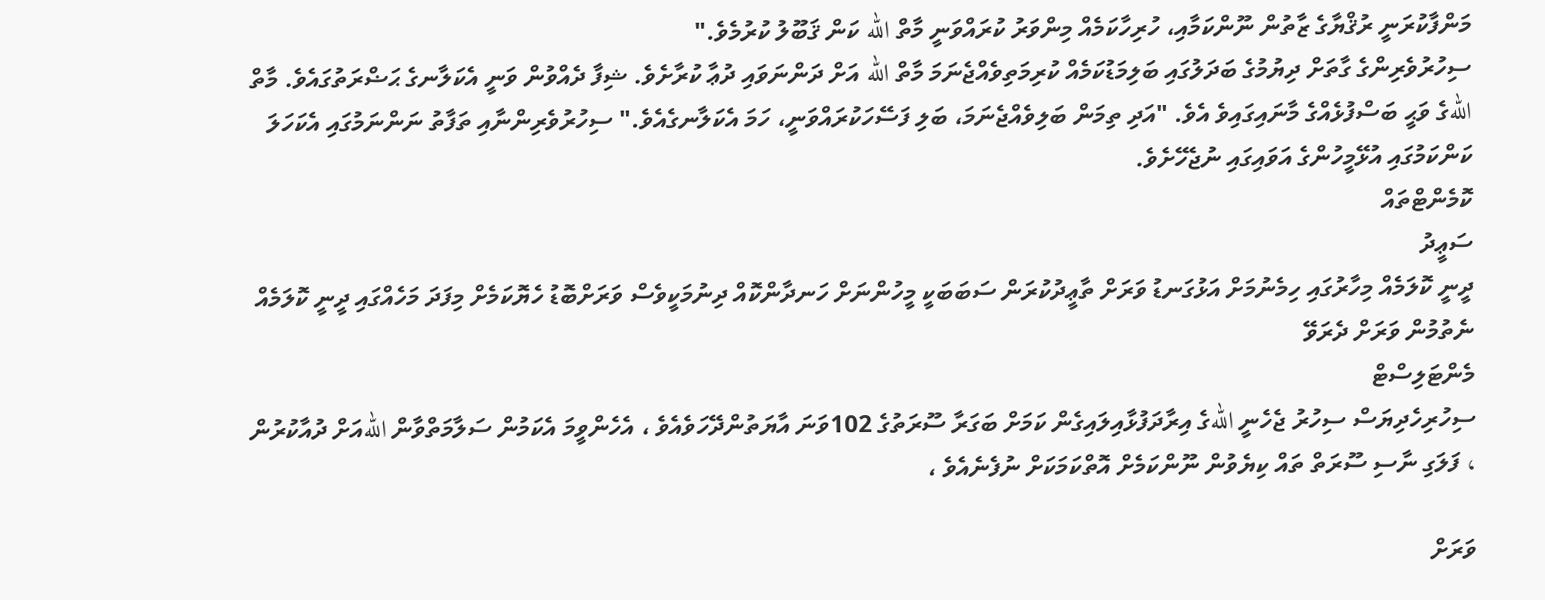މަންފާކުރަނީ ރުޤްޔާގެ ޒާތުން ނޫންކަމާއި، ހުރިހާކަމެއް މިންވަރު ކުރައްވަނީ މާތް الله ކަން ޤަބޫލު ކުރުމެވެ."
ސިހުރުވެރިންގެ ގާތަށް ދިޔުމުގެ ބަދަލުގައި ބަލިމަޑުކަމެއް ކުރިމަތިވެއްޖެނަމަ މާތް الله އަށް ދަންނަވައި ދުޢާ ކުރާށެވެ. ޝިފާ ދެއްވުން ވަނީ އެކަލާނގެ ޙަޟްރަތުގައެވެ. މާތް اللهގެ ވަޙީ ބަސްފުޅެއްގެ މާނައިގައިވެ އެވެ. "އަދި ތިމަން ބަލިވެއްޖެނަމަ، ބަލި ފަސޭހަކުރައްވަނީ، ހަމަ އެކަލާނގެއެވެ." ސިހުރުވެރިންނާއި ތަފާތު ނަންނަމުގައި އެކަހަލަ ކަންކަމުގައި އުޅޭމީހުންގެ އަވައިގައި ނުޖެހޭށެވެ.
ކޮމެންޓްތައް
ސަޢީދު
ދީނީ ކޮލަމެއް މިހާރުގައި ހިމެނުމަށް އަޅުގަނޑު ވަރަށް ތާޢީދުކުރަން ސަބަބަކީ މީހުންނަށް ހަނދާންކޮއް ދިނުމަކީވެސް ވަރަށްބޮޑު ހެޔޮކަމެށް މިފަދަ މަހެއްގައި ދީނީ ކޮލަމެއް ނެތުމުން ވަރަށް ދެރަވޭ
މެންޓަލިސްޓް
ސިހުރިހެދިޔަސް ސިހުރު ޖެހެނީ اللهގެ އިރާދަފުޅާއިލައިގެން ކަމަށް ބަގަރާ ސޫރަތުގެ 102ވަނަ އާޔަތުންދޭހަވެއެވެ ، އެހެންވީމަ އެކަމުން ސަލާމަތްވާން اللهއަށް ދުއާކުރުން ، ފަލަގި ނާސި ސޫރަތް ތައް ކިޔެވުން ނޫންކަމެށް އޮތްކަމަކަށް ނުފެނެއެވެ ،

ވަރަށް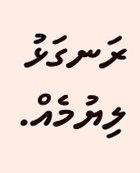ރަނގަޅު ލިޔުމެއް.